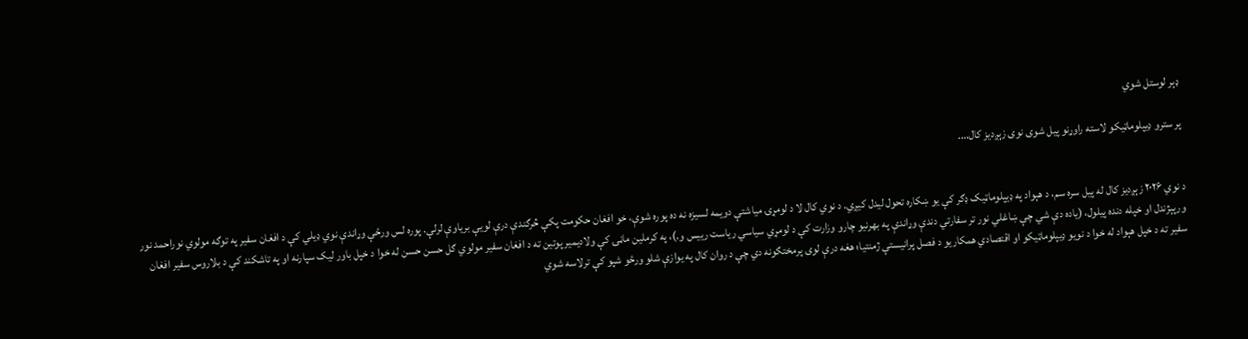ډېر لوستل شوي

پر سترو ډیپلوماټیکو لاسته راوړنو پیل شوی نوی زېږدیز کال….


د نوي ۲۰۲۶ زېږدیز کال له پیل سره سم، د هېواد په ډيپلوماټیک ډګر کې یو ښکاره تحول لیدل کیږي. د نوي کال لا د لومړۍ میاشتې دویمه لسیزه نه ده پوره شوې، خو افغان حکومت پکې څرګندې درې لویې بریاوې لرلې. پوره لس ورځې وړاندې نوي ډيلي کې د افغان سفیر په توګه مولوي نوراحمد نور ورپېژندل او خپله دنده پیلول، (یاده دې شي چې ښاغلي نور تر سفارتي دندې وړاندې په بهرنیو چارو وزارت کې د لومړي سیاسي ریاست رییس و.)، په کرملین ماڼۍ کې ولادیمیر پوتین ته د افغان سفیر مولوي ګل حسن حسن له خوا د خپل باور لیک سپارنه او په تاشکند کې د بلاروس سفیر افغان سفیر ته د خپل هېواد له خوا د نویو ډيپلوماټیکو او اقتصادي همکاریو د فصل پرانیستې ژمنتیا؛ هغه درې لوی پرمختګونه دي چې د روان کال په یوازې شلو ورځو شپو کې ترلاسه شوي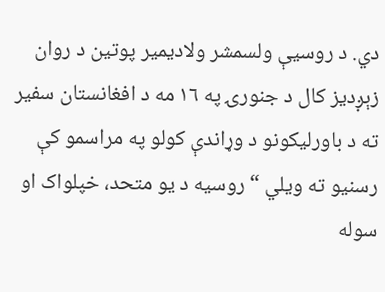دي. د روسیې ولسمشر ولادیمیر پوتین د روان زېږديز کال د جنورۍ په ١٦ مه د افغانستان سفیر ته د باورلیکونو د وړاندې کولو په مراسمو کې رسنيو ته ویلي “روسیه د یو متحد، خپلواک او سوله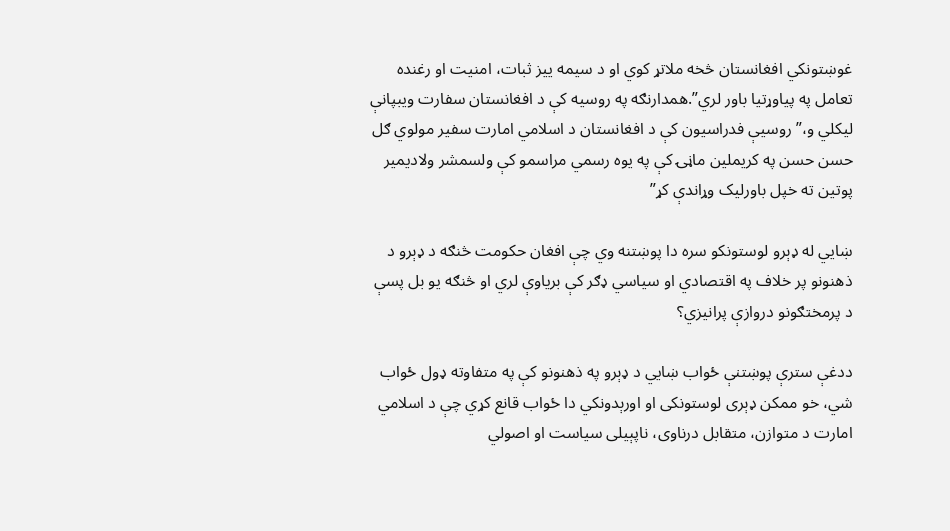غوښتونکي افغانستان څخه ملاتړ کوي او د سیمه يیز ثبات، امنیت او رغنده تعامل په پیاوړتیا باور لري”.همدارنګه په روسیه کې د افغانستان سفارت ویبپانې لیکلي و،” روسیې فدراسیون کې د افغانستان د اسلامي امارت سفیر مولوي ګل حسن حسن په کریملین ماڼۍ کې په یوه رسمي مراسمو کې ولسمشر ولادیمیر پوتین ته خپل باورلیک وړاندې کړ”

ښایي له ډېرو لوستونکو سره دا پوښتنه وي چې افغان حکومت څنګه د ډېرو د ذهنونو پر خلاف په اقتصادي او سیاسي ډګر کې بریاوې لري او څنګه یو بل پسې د پرمختګونو دروازې پرانیزي؟

ددغې سترې پوښتنې ځواب ښایي د ډېرو په ذهنونو کې په متفاوته ډول ځواب شي، خو ممکن ډېری لوستونکی او اورېدونکي دا ځواب قانع کړي چې د اسلامي امارت د متوازن، متقابل درناوی، ناپېیلی سیاست او اصولي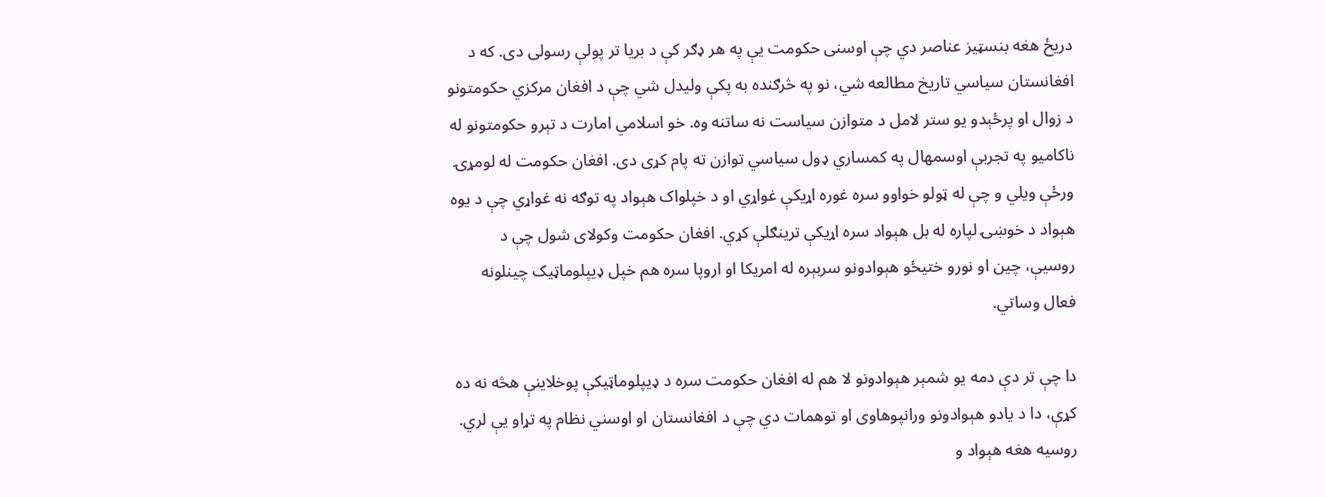دریځ هغه بنسټیز عناصر دي چې اوسنی حکومت یې په هر ډګر کې د بریا تر پولې رسولی دی. که د افغانستان سیاسي تاریخ مطالعه شي، نو په څرګنده به پکې ولیدل شي چې د افغان مرکزي حکومتونو د زوال او پرځېدو یو ستر لامل د متوازن سیاست نه ساتنه وه. خو اسلامي امارت د تېرو حکومتونو له ناکامیو په تجربې اوسمهال په کمساري ډول سیاسي توازن ته پام کړی دی. افغان حکومت له لومړۍ ورځې ویلي و چې له ټولو خواوو سره غوره اړیکې غواړي او د خپلواک هېواد په توګه نه غواړي چې د یوه هېواد د خوښۍ لپاره له بل هېواد سره اړیکې ترینګلې کړي. افغان حکومت وکولای شول چې د روسیې، چین او نورو ختیځو هېوادونو سربېره له امریکا او اروپا سره هم خپل ډیپلوماټیک چینلونه فعال وساتي.

دا چې تر دې دمه یو شمېر هېوادونو لا هم له افغان حکومت سره د ډیپلوماټیکې پوخلاینې هڅه نه ده کړې، دا د یادو هېوادونو ورانپوهاوی او توهمات دي چې د افغانستان او اوسني نظام په تړاو یې لري. روسیه هغه هېواد و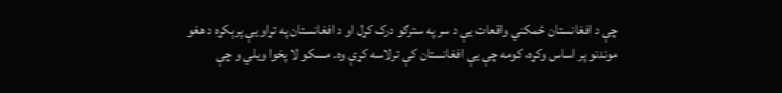چې د افغانستان ځمکني واقعات یې د سر په سترګو درک کړل او د افغانستان په تړاو یې پرېکړه د هغو موندنو پر اساس وکړه، کومه چې یې افغانستان کې ترلاسه کړې وه. مسکو لا پخوا ویلي و چې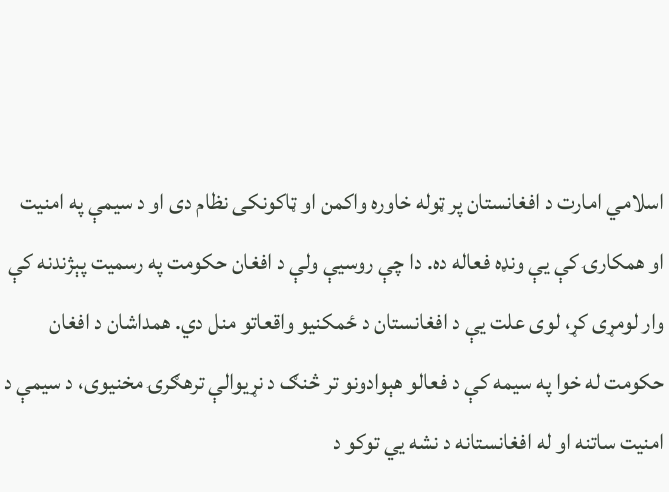اسلامي امارت د افغانستان پر ټوله خاوره واکمن او ټاکونکی نظام دی او د سیمې په امنیت او همکارۍ کې یې ونډه فعاله ده. دا چې روسیې ولې د افغان حکومت په رسمیت پېژندنه کې وار لومړی کړ، لوی علت یې د افغانستان د ځمکنیو واقعاتو منل دي. همداشان د افغان حکومت له خوا په سیمه کې د فعالو هېوادونو تر څنګ د نړیوالې ترهګرۍ مخنیوی، د سیمې د امنیت ساتنه او له افغانستانه د نشه یي توکو د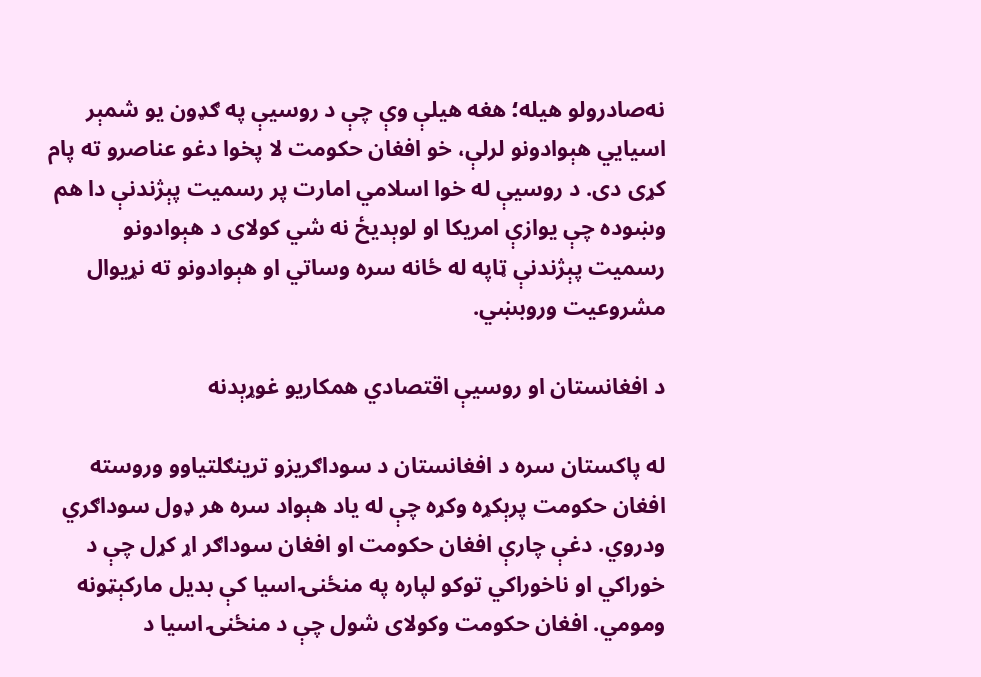نه‌صادرولو هیله؛ هغه هیلې وې چې د روسیې په ګډون یو شمېر اسیایي هېوادونو لرلې، خو افغان حکومت لا پخوا دغو عناصرو ته پام کړی دی. د روسیې له خوا اسلامي امارت پر رسمیت پېژندنې دا هم وښوده چې یوازې امریکا او لوېدیځ نه شي کولای د هېوادونو رسمیت پېژندنې ټاپه له ځانه سره وساتي او هېوادونو ته نړیوال مشروعیت وروبښي.

د افغانستان او روسیې اقتصادي همکاریو غوړېدنه

له پاکستان سره د افغانستان د سوداګریزو ترینګلتیاوو وروسته افغان حکومت پرېکړه وکړه چې له یاد هېواد سره هر ډول سوداګري ودروي. دغې چارې افغان حکومت او افغان سوداګر اړ کړل چې د خوراکي او ناخوراکي توکو لپاره په منځنۍ اسیا کې بدیل مارکېټونه ومومي. افغان حکومت وکولای شول چې د منځنۍ اسیا د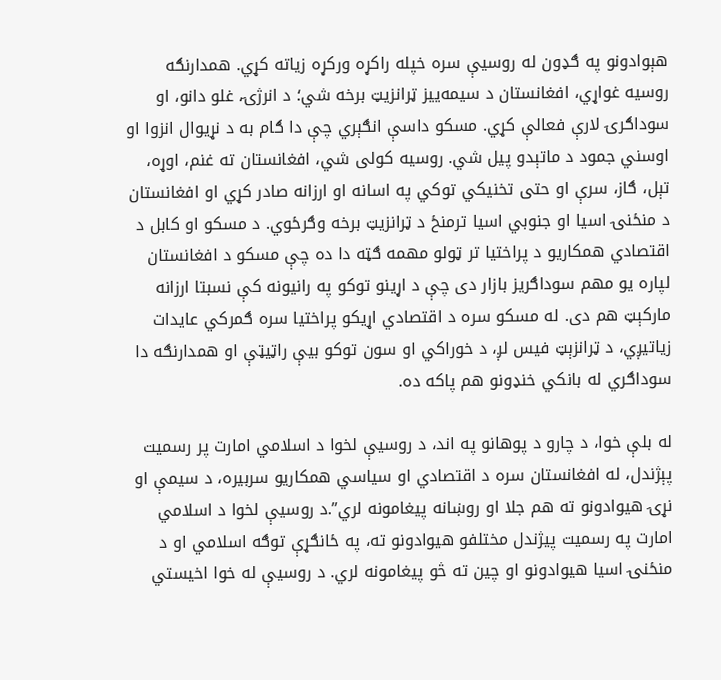هېوادونو په ګډون له روسیې سره خپله راکړه ورکړه زیاته کړي. همدارنګه روسیه غواړي، افغانستان د سیمه‌ییز ټرانزیټ برخه شي؛ د انرژۍ، غلو دانو، او سوداګرۍ لارې فعالې کړي. مسکو داسې انګېري چې دا ګام به د نړیوال انزوا او اوسني جمود د ماتېدو پیل شي. روسیه کولی شي، افغانستان ته غنم، اوړه، تېل، ګاز، سرې او حتی تخنیکي توکي په اسانه او ارزانه صادر کړي او افغانستان د منځنۍ اسیا او جنوبي اسیا ترمنځ د ټرانزیټ برخه وګرځوي. د مسکو او کابل د اقتصادي همکاریو د پراختیا تر ټولو مهمه ګټه دا ده چې مسکو د افغانستان لپاره یو مهم سوداګریز بازار دی چې د اړینو توکو په رانیونه کې نسبتا ارزانه مارکېټ هم دی. له مسکو سره د اقتصادي اړیکو پراختیا سره ګمرکي عایدات زیاتیږي، د ټرانزېټ فیس لږ، د خوراکي او سون توکو بیې راټیټې او همدارنګه دا سوداګري له بانکي خنډونو هم پاکه ده.

له بلې خوا، د چارو د پوهانو په اند، د روسیې لخوا د اسلامي امارت پر رسمیت پېژندل، له افغانستان سره د اقتصادي او سیاسي همکاریو سربیره، د سیمې او نړۍ هیوادونو ته هم جلا او روښانه پیغامونه لري”.د روسیې لخوا د اسلامي امارت په رسمیت پیژندل مختلفو هیوادونو ته، په ځانګړې توګه اسلامي او د منځنۍ اسیا هیوادونو او چین ته څو پیغامونه لري. د روسیې له خوا اخیستي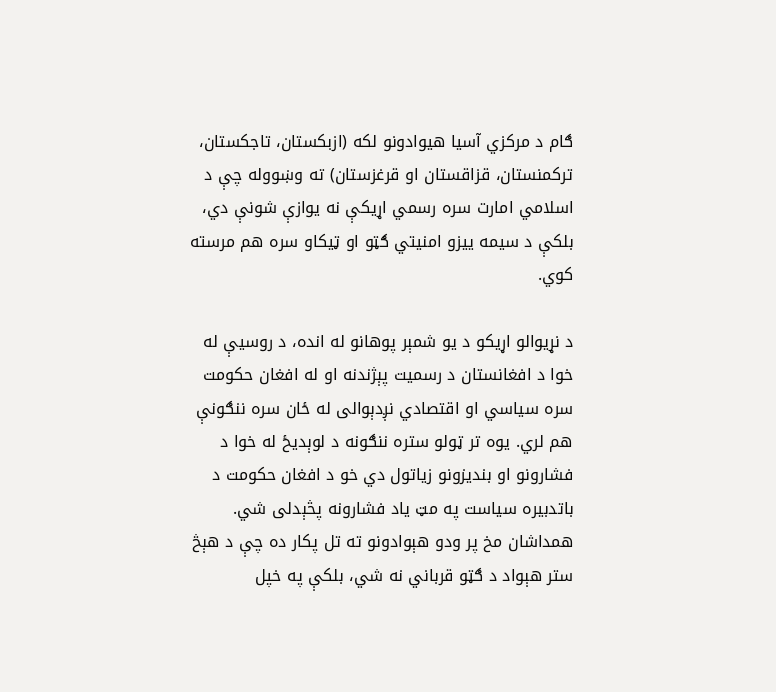ګام د مرکزي آسیا هیوادونو لکه (ازبکستان، تاجکستان، ترکمنستان، قزاقستان او قرغزستان) ته وښووله چې د اسلامي امارت سره رسمي اړیکې نه یوازې شونې دي، بلکې د سیمه يیزو امنیتي ګټو او ټیکاو سره هم مرسته کوي.

د نړیوالو اړیکو د یو شمېر پوهانو له انده، د روسیې له خوا د افغانستان د رسمیت پېژندنه او له افغان حکومت سره سیاسي او اقتصادي نږدېوالی له ځان سره ننګونې هم لري. یوه تر ټولو ستره ننګونه د لوېدیځ له خوا د فشارونو او بندیزونو زیاتول دي خو د افغان حکومت د باتدبیره سیاست په مټ یاد فشارونه پڅېدلی شي. همداشان مخ پر ودو هېوادونو ته تل پکار ده چې د هېڅ ستر هېواد د ګټو قرباني نه شي، بلکې په خپل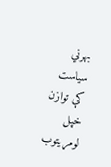بهرني سیاست کې توازن خپل لومړیتوب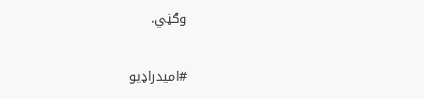وګڼي.

#امیدراډيو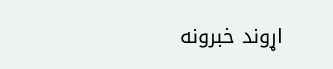اړوند خبرونه